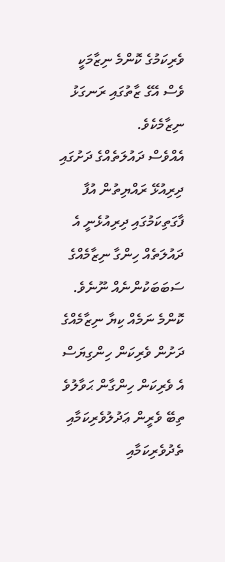ވެރިކަމުގެ ކޮންމެ ނިޒާމަކީ ވެސް އޭގެ ޒާތުގައި ރަނގަޅު ނިޒާމެކެވެ.
އެއްވެސް ދައުލަތެއްގެ ދަށުގައި ދިރިއުޅޭ ރައްޔިތުން އުފާ ފާގަތިކަމުގައި ދިރިއުޅެނީ އެ ދައުލަތެއް ހިންގާ ނިޒާމެއްގެ ސަބަބަކުންނެއް ނޫނެވެ. ކޮންމެ ނަމެއް ކިޔާ ނިޒާމެއްގެ ދަށުން ވެރިކަން ހިންގިޔަސް އެ ވެރިކަން ހިންގާން ޙަވާލުވެ ތިބޭ ވެރީން ޢަދުލުވެރިކަމާއި ތެދުވެރިކަމާއި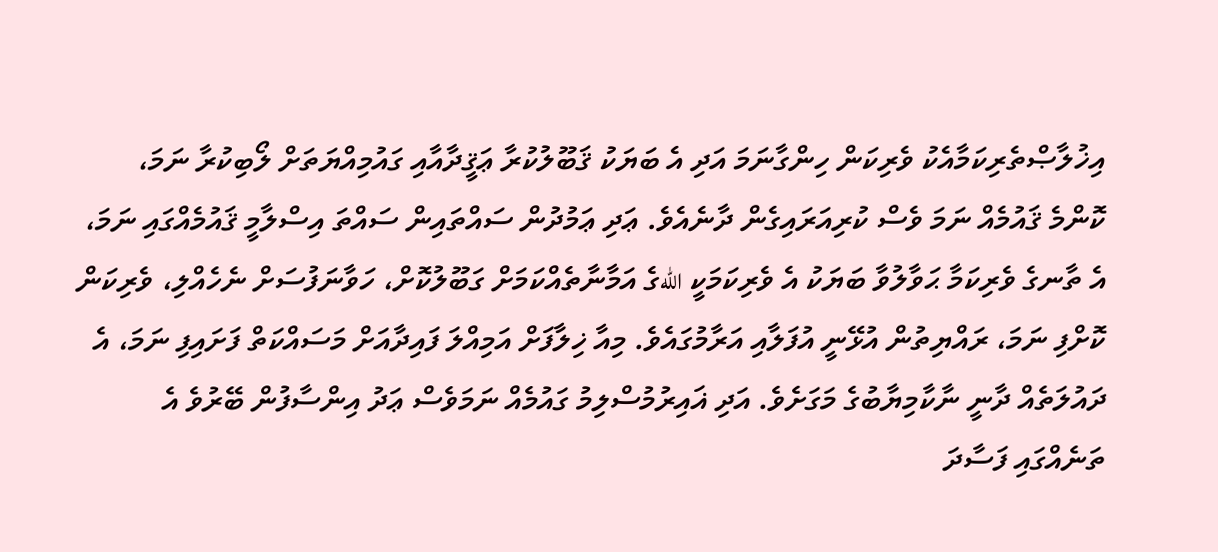އިޚުލާޞްތެރިކަމާއެކު ވެރިކަން ހިންގާނަމަ އަދި އެ ބަޔަކު ޤަބޫލުކުރާ ޢަޤީދާއާއި ގައުމިއްޔަތަށް ލޯބިކުރާ ނަމަ، ކޮންމެ ޤައުމެއް ނަމަ ވެސް ކުރިއަރައިގެން ދާނެއެވެ. ޢަދި ޢަމުދުން ސައްތައިން ސައްތަ އިސްލާމީ ޤައުމެއްގައި ނަމަ، އެ ތާނގެ ވެރިކަމާ ޙަވާލުވާ ބަޔަކު އެ ވެރިކަމަކީ اللهގެ އަމާނާތެއްކަމަށް ގަބޫލުކޮށް، ހަވާނަފުސަށް ނެހެއްލި، ވެރިކަން ކޮށްފި ނަމަ، ރައްޔިތުން އުޅޭނީ އުފަލާއި އަރާމުގައެވެ. މިއާ ޚިލާފަށް އަމިއްލަ ފައިދާއަށް މަސައްކަތް ފަށައިފި ނަމަ، އެ ދައުލަތެއް ދާނީ ނާކާމިޔާބުގެ މަގަށެވެ. އަދި ޣައިރުމުސްލިމު ގައުމެއް ނަމަވެސް ޢަދު އިންސާފުން ބޭރުވެ އެ ތަނެއްގައި ފަސާދަ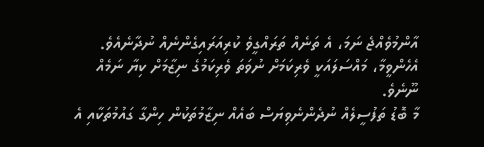އާންމުވެއްޖެ ނަމަ، އެ ތަނެއް ތަރައްގީވެ ކުރިއަރައިގެންނެއް ނުދާނެއެވެ. އެހެންވީމާ، މައްސަލައަކީ ވެރިކަމަށް ނުވަތަ ވެރިކަމުގެ ނިޒާމަށް ކިޔާ ނަމެއް ނޫނެވެ.
މާ ބޮޑު ތަފުސީލެއް ނުދެންނެވިޔަސް ބައެއް ނިޒާމުތަކުން ހިންގާ ގައުމުތަކާއި އެ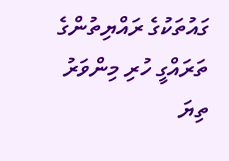ގައުތަކުގެ ރައްޔިތުންގެ ތަރައްގީ ހުރި މިންވަރު ތިޔަ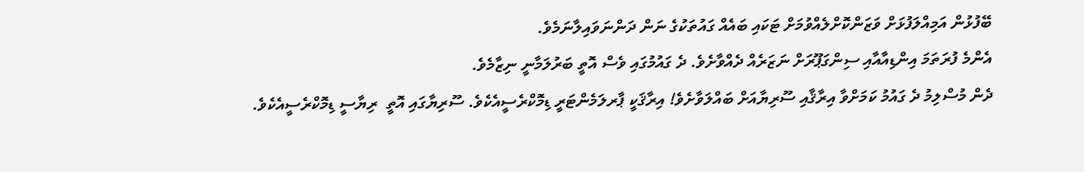ބޭފުޅުން އަމިއްލަފުޅަށް ވަޒަންކޮށްލެއްވުމަށް ޓަކައި ބައެއް ގައުތަކުގެ ނަން ދަންނަވައިލާނަމެވެ.
އެންމެ ފުރަތަމަ އިންޑިއާއާއި ސިންގަޕޫރަށް ނަޒަރެއް ދެއްވާށެވެ. ދެ ގައުމުގައި ވެސް އޮތީ ބަރުލަމާނީ ނިޒާމެވެ.
ދެން މުސްލިމު ދެ ގައުމު ކަމަށްވާ އިރާޤާއި ސޫރިޔާއަށް ބައްލަވާށެވެ! އިރާޤަކީ ޕާރލަމެންޓަރީ ޑިމޮކްރެސީއެކެވެ. ސޫރިޔާގައި އޮތީ  ރިޔާސީ ޑިމޮކްރެސީއެކެވެ.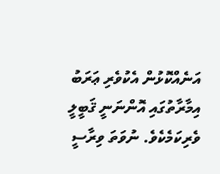އަނެއްކޮޅުން އެކުވެރި ޢަރަބު އިމާރާތުގައި އޮންނަނީ ޤަބީލީ ވެރިކަމެކެވެ. ނުވަތަ ވިރާސީ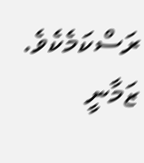ރަސްކަމެކެވެ. ޒަމާނީ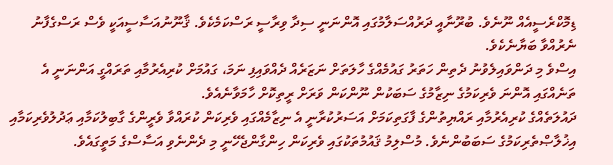ޑިމޮކްރެސީއެއް ނޫނެވެ. ބުރޫނާއީ ދަރުއްސަލާމުގައި އޮންނަނީ ސިދާ ވިރާސީ ރަސްކަމެކެވެ. ޤާނޫނުއަސާސީއަކީ ވެސް ރަސްގެފާނު ނެރުއްވާ ބަޔާނެކެވެ.
އިސްވެ މި ދަންވައިލެވުނު ދެތިން ހަތަރު ގައުމެއްގެ ހާލަތަށް ނަޒަރެއް ދެއްވައިފި ނަމަ، ގައުމަށް ކުރިއެރުމާއި ތަރައްގީ އަންނަނީ އެ ތަނެއްގައި އޮންނަ ވެރިކަމުގެ ނިޒާމުގެ ސަބަކުން ނޫންކަން ވަރަށް ރީތިކޮށް ހާމަވާނެއެވެ.
ދައުލަތެއްގެ ކުރިއެރުމާއި ރައްޔިތުންގެ ފާގަތިކަމަށް އަސަރުކުރާނީ އެ ނިޒާމެއްގައި ވެރިކަން ކުރައްވާ ވެރީންގެ ގާބިލުކަމާއި ޢަދުލުވެރިކަމާއި އިޚުލާޞްތެރިކަމުގެ ސަބަބުންނެވެ. މުސްލިމު ޤައުމުތަކުގައި ވެރިކަން ހިންގާންޖެހޭނީ މި ދެންނެވި އަސާސްގެ މަތީގައެވެ.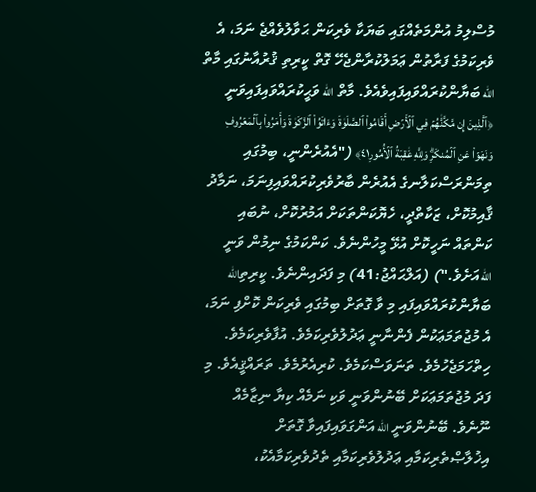މުސްލިމު އުންމަތެއްގައި ބަޔަކާ ވެރިކަން ޙަވާލުވެއްޖެ ނަމަ، އެ ވެރިކަމުގެ ފަރާތުން ޢަމަލުކުރާންޖެހޭ ގޮތް ކީރިތި ޤުރުއާނުގައި މާތް الله ބަޔާންކުރައްވައިފައިވެއެވެ. މާތް الله ވަޙީކުރައްވައިފައިވަނީ ﴿ٱلَّذِينَ إِن مَّكَّنَّٰهُمۡ فِي ٱلۡأَرۡضِ أَقَامُواْ ٱلصَّلَوٰةَ وَءَاتَوُاْ ٱلزَّكَوٰةَ وَأَمَرُواْ بِٱلۡمَعۡرُوفِ وَنَهَوۡاْ عَنِ ٱلۡمُنكَرِۗ وَلِلَّهِ عَٰقِبَةُ ٱلۡأُمُورِ٤١﴾ ("އެއުރެންނީ، ބިމުގައި ތިމަންރަސްކަލާނގެ އެއުރެން ބާރުވެރިކުރައްވައިފިނަމަ، ނަމާދު ޤާއިމުކޮށް، ޒަކާތްދީ، ހެޔޮކަންތަކަށް އަމުރުކޮށް، ނުބައި ކަންތައް ނަހީކޮށް އުޅޭ މީހުންނެވެ. ކަންކަމުގެ ނިމުން ވަނީ اللهއަށެވެ.") (އަލްޙައްޖު:41) މި ފަދައިންނެވެ. ކީރިތިالله ބަޔާންކުރައްވައިފައި މި ވާ ގޮތަށް ބިމުގައި ވެރިކަން ކޮށްފި ނަމަ، އެ މުޖުތަމަޢަކުން ފެންނާނީ ޢަދުލުވެރިކަމެވެ. އުފާވެރިކަމެވެ. ހިތްހަމަޖެހުމެވެ. ތަނަވަސްކަމެވެ. ކުރިއެރުމެވެ. ތަރައްޤީއެވެ. މި ފަދަ މުޖުތަމަޢަކަށް ބޭނުންވަނީ ވަކި ނަމެއް ކިޔާ ނިޒާމެއް ނޫނެވެ. ބޭނުންވަނީ الله އަންގަވައިފައިވާ ގޮތަށް އިޚުލާޞްތެރިކަމާއި ޢަދުލުވެރިކަމާއި ތެދުވެރިކަމާއެކު،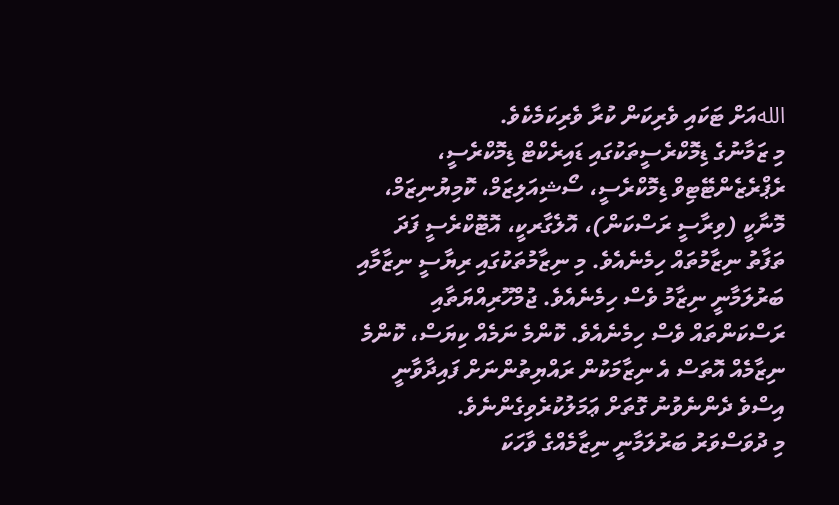اللهއަށް ޓަކައި ވެރިކަން ކުރާ ވެރިކަމެކެވެ.
މި ޒަމާނުގެ ޑިމޮކްރެސީތަކުގައި ޑައިރެކްޓް ޑިމޮކްރެސީ، ރެޕްރެޒެންޓޭޓިވް ޑިމޮކްރެސީ، ސޯޝިއަލިޒަމް، ކޮމިޔުނިޒަމް، މޮނާކީ (ވިރާސީ ރަސްކަން)، އޮލެގާރކީ، އޮޓޮކްރެސީ ފަދަ ތަފާތު ނިޒާމުތައް ހިމެނެއެވެ. މި ނިޒާމުތަކުގައި ރިޔާސީ ނިޒާމާއި ބަރުލަމާނީ ނިޒާމު ވެސް ހިމެނެއެވެ. ޖުމްހޫރިއްޔަތާއި ރަސްކަންތައް ވެސް ހިމެނެއެވެ. ކޮންމެ ނަމެއް ކިޔަސް، ކޮންމެ ނިޒާމެއް އޮތަސް އެ ނިޒާމަކުން ރައްޔިތުންނަށް ފައިދާވާނީ އިސްވެ ދެންނެވުނު ގޮތަށް ޢަމަލުކުރެވިގެންނެވެ.
މި ދުވަސްވަރު ބަރުލަމާނީ ނިޒާމެއްގެ ވާހަކަ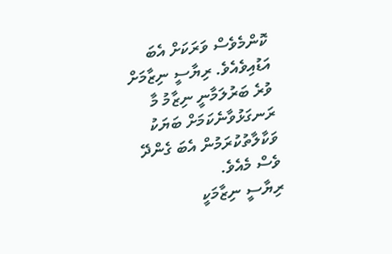ކޮންމެވެސް ވަރަކަށް އެބަ އަޑުއިވެއެވެ. ރިޔާސީ ނިޒާމަށް ވުރެ ބަރުލަމާނީ ނިޒާމު މާ ރަނގަޅުވާނެކަމަށް ބަޔަކު ވަކާލާތުކުރަމުން އެބަ ގެންދޭ ވެސް މެއެވެ.
ރިޔާސީ ނިޒާމަކީ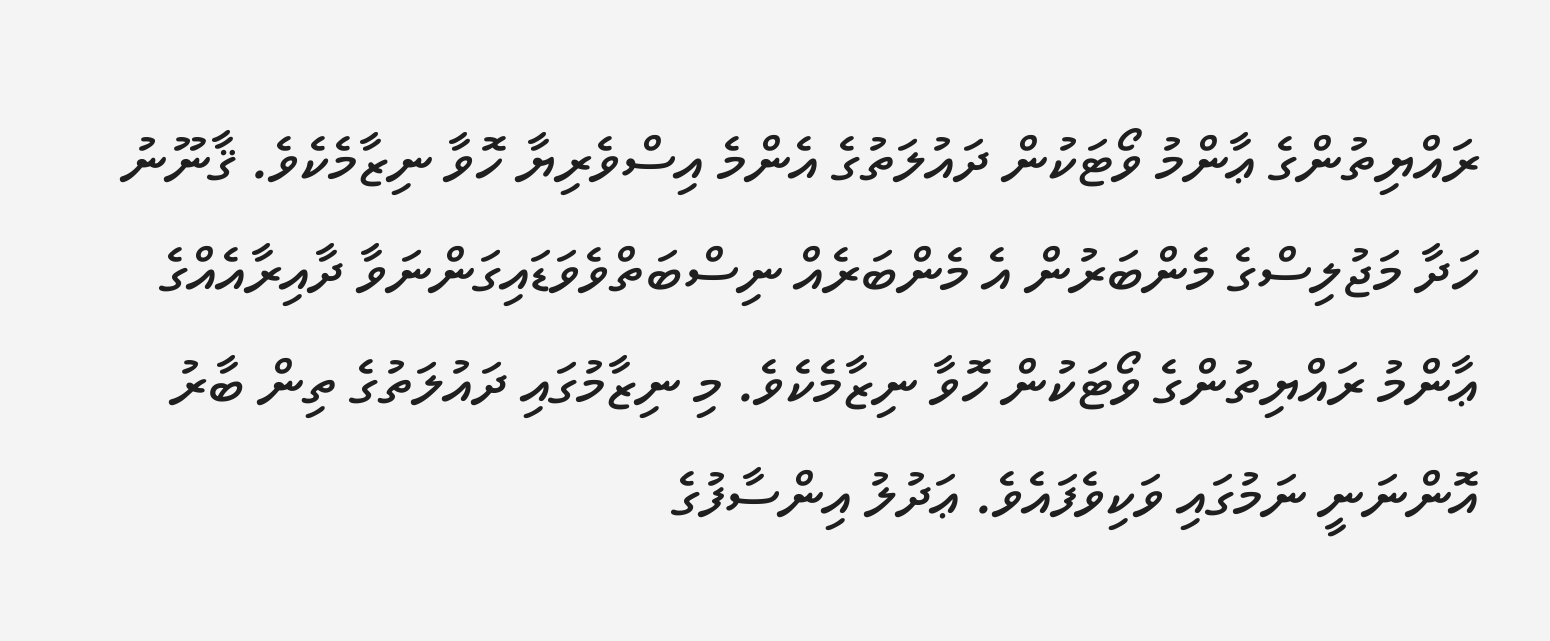ރައްޔިތުންގެ ޢާންމު ވޯޓަކުން ދައުލަތުގެ އެންމެ އިސްވެރިޔާ ހޮވާ ނިޒާމެކެވެ. ޤާނޫނު ހަދާ މަޖުލިސްގެ މެންބަރުން އެ މެންބަރެއް ނިސްބަތްވެވަޑައިގަންނަވާ ދާއިރާއެއްގެ ޢާންމު ރައްޔިތުންގެ ވޯޓަކުން ހޮވާ ނިޒާމެކެވެ. މި ނިޒާމުގައި ދައުލަތުގެ ތިން ބާރު އޮންނަނީ ނަމުގައި ވަކިވެފައެވެ. ޢަދުލު އިންސާފުގެ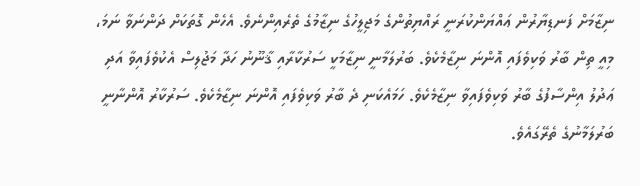ނިޒާމަށް ފަނޑިޔާރުން ޢައްޔަންކުރަނީ ރައްޔިތުންގެ މަޖިލީހުގެ ނިޒާމުގެ ތެރެއިންނެވެ. އެހެން ގޮތަކަށް ދަންނަވާ ނަމަ، މިއީ ތިން ބާރު ވަކިވެފައި އޮންނަ ނިޒާމެކެވެ. ބަރުލަމާނީ ނިޒާމަކީ ސަރުކާރާއި ޤާނޫނު ހަދާ މަޖުލިސް އެކުވެފައިވާ އަދި ޢަދުލު އިންސާފުގެ ބާރު ވަކިވެފައިވާ ނިޒާމެކެވެ. ހަމައެކަނި ދެ ބާރު ވަކިވެފައި އޮންނަ ނިޒާމެކެވެ. ސަރުކާރު އޮންނާނީ ބަރުލަމާނުގެ ތެރޭގައެވެ.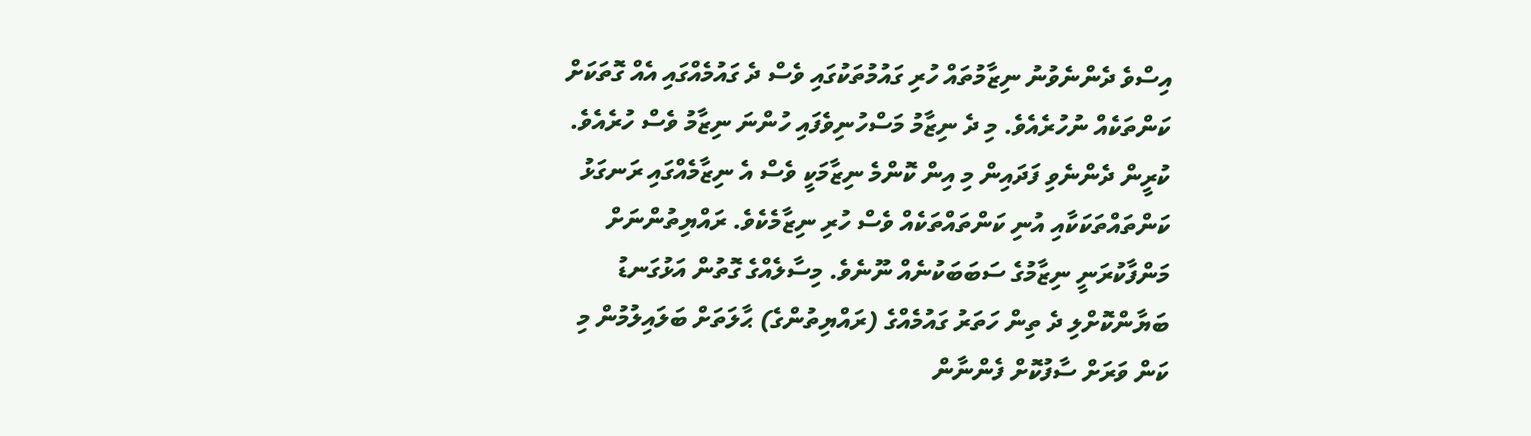އިސްވެ ދެންނެވުނު ނިޒާމުތައް ހުރި ގައުމުތަކުގައި ވެސް ދެ ގައުމެއްގައި އެއް ގޮތަކަށް ކަންތަކެއް ނުހުރެއެވެ. މި ދެ ނިޒާމު މަސްހުނިވެފައި ހުންނަ ނިޒާމު ވެސް ހުރެއެވެ. ކުރީން ދެންނެވި ފަދައިން މި އިން ކޮންމެ ނިޒާމަކީ ވެސް އެ ނިޒާމެއްގައި ރަނގަޅު ކަންތައްތަކަކާއި އުނި ކަންތައްތަކެއް ވެސް ހުރި ނިޒާމެކެވެ. ރައްޔިތުންނަށް މަންފާކުރަނީ ނިޒާމުގެ ސަބަބަކުނެއް ނޫނެވެ. މިސާލެއްގެ ގޮތުން އަޅުގަނޑު ބަޔާންކޮށްލި ދެ ތިން ހަތަރު ގައުމެއްގެ (ރައްޔިތުންގެ) ޙާލަތަށް ބަލައިލުމުން މި ކަން ވަރަށް ސާފުކޮށް ފެންނާން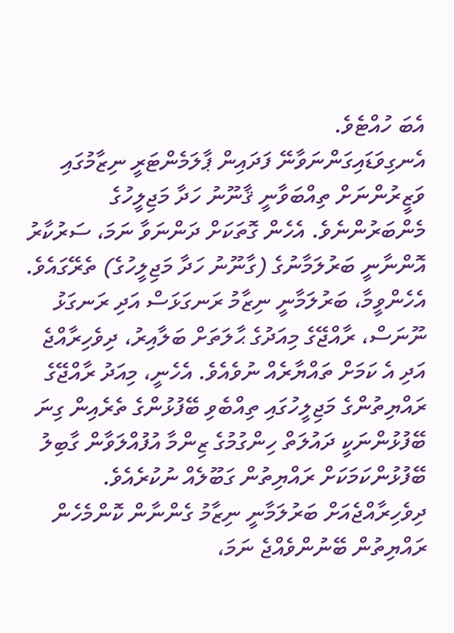އެބަ ހުއްޓެވެ.
އެނގިވަޑައިގަންނަވާނޭ ފަދައިން ޕާލަމެންޓަރީ ނިޒާމުގައި ވަޒީރުންނަށް ތިއްބަވާނީ ޤާނޫނު ހަދާ މަޖިލީހުގެ މެންބަރުންނެވެ. އެހެން ގޮތަކަށް ދަންނަވާ ނަމަ، ސަރުކާރު އޮންނާނީ ބަރުލަމާނުގެ (ގާނޫނު ހަދާ މަޖިލީހުގެ) ތެރޭގައެވެ. އެހެންވީމާ، ބަރުލަމާނީ ނިޒާމު ރަނގަޅަސް އަދި ރަނގަޅު ނޫނަސް، ރާއްޖޭގެ މިއަދުގެ ޙާލަތަށް ބަލާއިރު، ދިވެހިރާއްޖެ އަދި އެ ކަމަށް ތައްޔާރެއް ނުވެއެވެ. އެހެނީ، މިއަދު ރާއްޖޭގެ ރައްޔިތުންގެ މަޖިލީހުގައި ތިއްބެވި ބޭފުޅުންގެ ތެރެއިން ގިނަ ބޭފުޅުންނަކީ ދައުލަތް ހިންގުމުގެ ޒިންމާ އުފުއްލަވާން ގާބިލު ބޭފުޅުންކަމަކަށް ރައްޔިތުން ގަބޫލެއް ނުކުރެއެވެ.
ދިވެހިރާއްޖެއަށް ބަރުލަމާނީ ނިޒާމު ގެންނާން ކޮންމެހެން ރައްޔިތުން ބޭނުންވެއްޖެ ނަމަ،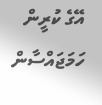އޭގެ ކުރީން ހަމަޖައްސާން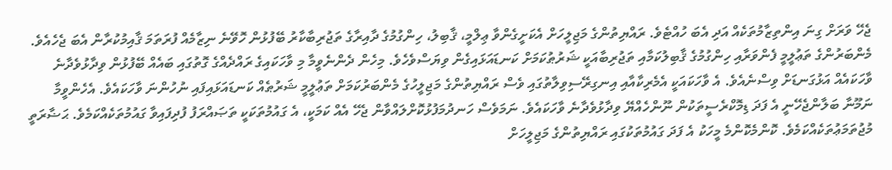ޖެހޭ ވަރަށް ގިނަ އިންތިޒާމުތަކެއް އަދި އެބަ ހުއްޓެވެ. ރައްޔިތުންގެ މަޖިލީހަށް އެކަށީގެންވާ ޢިލްމީ، ޤާބިލު، ހިންގުމުގެ ދާއިރާގެ ތަޖުރިބާކާރު ބޭފުޅުން ހޮވޭނެ ނިޒާމެއް ފުރަތަމަ ޤާއިމުކުރާން އެބަ ޖެހެއެވެ. މެންބަރުންގެ ތަޢުލީމީ ފެންވަރާއި ހިންގުމުގެ ޤާބިލުކަމާއި ތަޖުރިބާއަކީ ޝަރުޠުކަމަށް ކަނޑައަޅައިގެން ވިޔަސްވެހެވެ. މިހެން ދެންނެވީމާ މި ވާހަކައިގެ ރައްދެއްގެ ގޮތުގައި ބައެއް ބޭފުޅުން ވިދާޅުވެދާނެ ވާހަކައެއް އަޅުގަނޑަށް ވިސްނެއެވެ. އެ ވާހަކައަކީ އެމެރިކާއާއި އިނގިރޭސިވިލާތުގައި ވެސް ރައްޔިތުންގެ މަޖިލީހުގެ މެންބަރުކަމަށް ތަޢުލީމީ ޝަރުޠެއް ކަނޑައަޅައިފައި ނުހުންނަ ވާހަކައެވެ. އެހެންވީމާ ނަމޫނާ ބަލާންޖެހޭނީ އެ ފަދަ ޑިމޮކްރެސީތަކުން ނޫންހެއްޔޭ ވިދާޅުވެދާނެ ވާހަކައެވެ. ނަމަވެސް ހަނދުމަފުޅުކޮށްލައްވާން ޖެހޭ އެއް ކަމަކީ، އެ ގައުމުތަކަކީ ތަޞައްރަފު ފުދިފައިވާ ގައުމުތަކެއްކަމެވެ. ޙަޟާރަތީ މުޖުތަމަޢުތަކެއްކަމެވެ. ކޮންމެކޮންމެ މީހަކު އެ ފަދަ ގައުމުތަކުގައި ރައްޔިތުންގެ މަޖިލީހަށް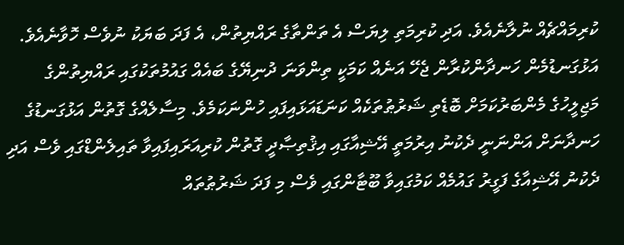ކުރިމައްޗެއް ނުލާނެއެވެ. އަދި ކުރިމަތި ލިޔަސް އެ ތަންތާގެ ރައްޔިތުން، އެ ފަދަ ބަޔަކު ނުވެސް ހޮވާނެއެވެ.
އަޅުގަނޑުމެން ހަނދާންކުރާން ޖެހޭ އަނެއް ކަމަކީ ތިންވަނަ ދުނިޔޭގެ ބައެއް ގައުމުތަކުގައި ރައްޔިތުންގެ މަޖިލީހުގެ މެންބަރުކަމަށް ބޮޑެތި ޝަރުޠުތަކެއް ކަނަޑައަޅައިފައި ހުންނަކަމެވެ. މިސާލެއްގެ ގޮތުން އަޅުގަނޑުގެ ހަނދާނަށް އަންނަނީ ދެކުނު އިރުމަތީ އޭޝިއާގައި އިޤުތިޞާދީ ގޮތުން ކުރިއަރައިފައިވާ ތައިލެންޑްގައި ވެސް އަދި ދެކުނު އޭޝިއާގެ ފަގީރު ގައުމެއް ކަމުގައިވާ ބޫޓާންގައި ވެސް މި ފަދަ ޝަރުޠުތައް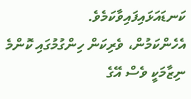ކަނޑައަޅައިފައިވާކަމެވެ.
އެހެންކަމުން، ވެރިކަން ހިންގުމުގައި ކޮންމެ ނިޒާމަކީ ވެސް އޭގެ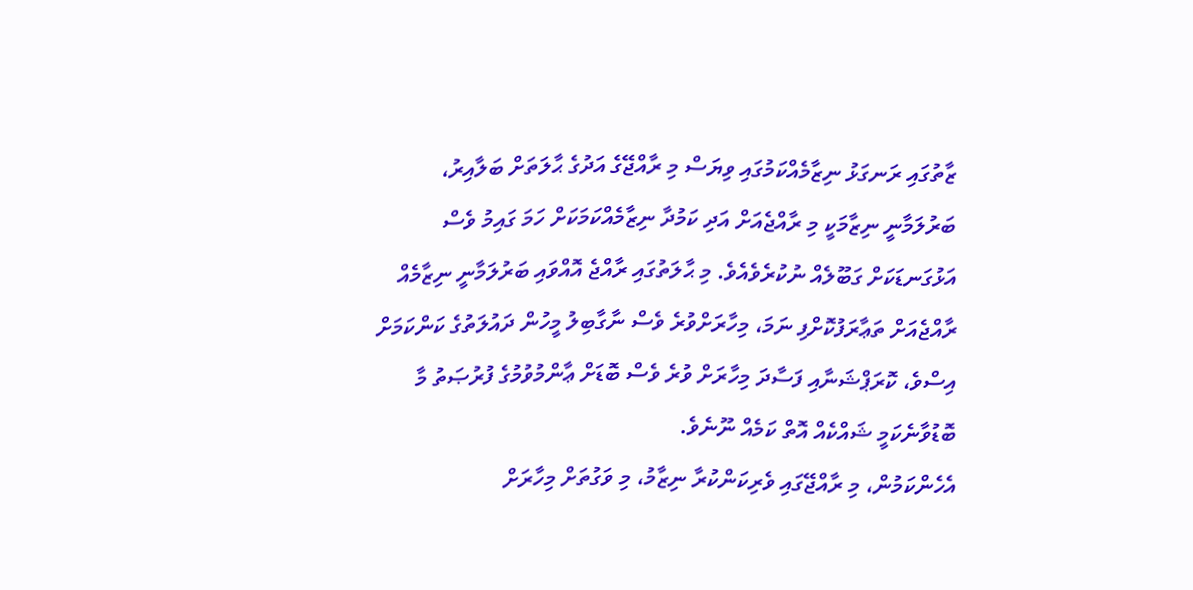ޒާތުގައި ރަނގަޅު ނިޒާމެއްކަމުގައި ވިޔަސް މި ރާއްޖޭގެ އަދުގެ ޙާލަތަށް ބަލާއިރު، ބަރުލަމާނީ ނިޒާމަކީ މި ރާއްޖެއަށް އަދި ކަމުދާ ނިޒާމެއްކަމަކަށް ހަމަ ގައިމު ވެސް އަޅުގަނޑަކަށް ގަބޫލެއް ނުކުރެވެއެވެ. މި ޙާލަތުގައި ރާއްޖެ އޮއްވައި ބަރުލަމާނީ ނިޒާމެއް ރާއްޖެއަށް ތަޢާރަފުކޮށްފި ނަމަ، މިހާރަށްވުރެ ވެސް ނާގާބިލު މީހުން ދައުލަތުގެ ކަންކަމަށް އިސްވެ، ކޮރަޕްޝަނާއި ފަސާދަ މިހާރަށް ވުރެ ވެސް ބޮޑަށް ޢާންމުވުމުގެ ފުރުޞަތު މާ ބޮޑުވާނެކަމީ ޝައްކެއް އޮތް ކަމެއް ނޫނެވެ.
އެހެންކަމުން، މި ރާއްޖޭގައި ވެރިކަންކުރާ ނިޒާމު، މި ވަގުތަށް މިހާރަށް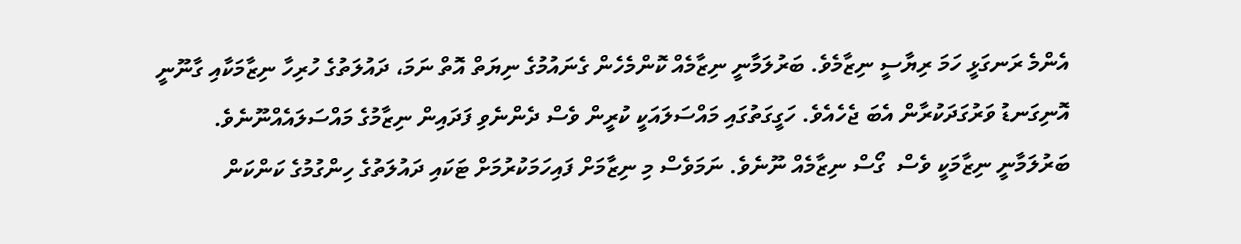އެންމެ ރަނގަޅީ ހަމަ ރިޔާސީ ނިޒާމެވެ. ބަރުލަމާނީ ނިޒާމެއް ކޮންމެހެން ގެނައުމުގެ ނިޔަތް އޮތް ނަމަ، ދައުލަތުގެ ހުރިހާ ނިޒާމަކާއި ގާނޫނީ އޮނިގަނޑު ވަރުގަދަކުރާން އެބަ ޖެހެއެވެ. ހަގީގަތުގައި މައްސަލައަކީ ކުރީން ވެސް ދެންނެވި ފަދައިން ނިޒާމުގެ މައްސަލައެއްނޫނެވެ. ބަރުލަމާނީ ނިޒާމަކީ ވެސް  ގޯސް ނިޒާމެއް ނޫނެވެ. ނަމަވެސް މި ނިޒާމަށް ފައިހަމަކުރުމަށް ޓަކައި ދައުލަތުގެ ހިންގުމުގެ ކަންކަން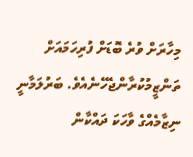މިހާރަށް ވުރެ ބޮޑަށް ފުރިހަމައަށް ތަންޒީމުކުރާންޖެހޭނެއެވެ. ބަރުލަމާނީ ނިޒާމެއްގެ ވާހަކަ ދައްކާން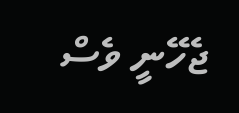ޖެހޭނީ ވެސް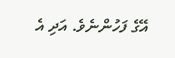އޭގެ ފަހުންނެވެ. އަދި އެ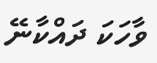ވާހަކަ ދައްކާނޭ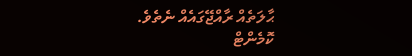ޙާލަތެއް ރާއްޖޭގައެއް ނެތެވެ.
ކޮމެންޓް